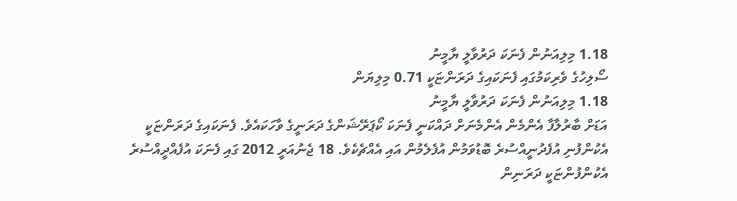1.18 މިލިއަނުން ފެނަކަ ދަރުވާލީ ޔާމީނު
ސޯލިހުގެ ވެރިކަމުގައި ފެނަކައިގެ ދަރަންޏަކީ 0.71 މިލިޔަން
1.18 މިލިއަނުން ފެނަކަ ދަރުވާލީ ޔާމީނު
އަޑަށް ބާރުލާފާ އެންމެން އެންމެނަށް ދައްކަނީ ފެނަކަ ކޯޕަރޭޝަންގެ ދަރަނީގެ ވާހަކައެވެ. ފެނަކައިގެ ދަރަންޏަކީ އެކުންފުނި އުފެދުނީއްސުރެ ބޮޑުވަމުން އުފެލެމުން އައި އެއްޗެކެވެ. 18 ޖެނުއަރީ 2012 ގައި ފެނަކަ އުފެއްދީއްސުރެ އެކުންފުންޏަކީ ދަރަނިން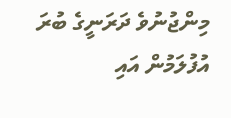މިންޖުނުވެ ދަރަނީގެ ބުރަ އުފުލަމުން އައި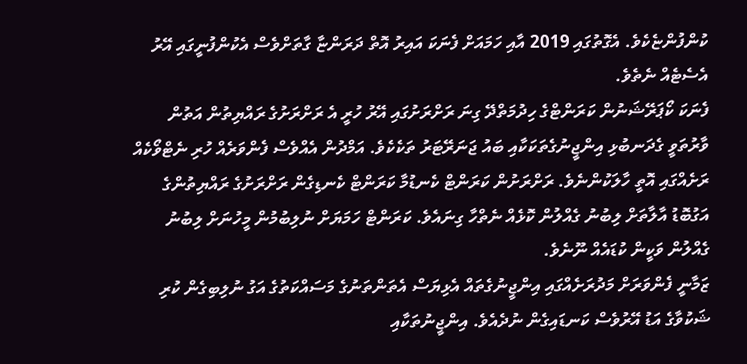ކުންފުންޏެކެވެ. އެގޮތުގައި 2019 އާއި ހަމައަށް ފެނަކަ އައިރު އޮތް ދަރަންޏާ ގާތަށްވެސް އެކުންފުނީގައި އޭރު އެސެޓެއް ނެތެވެ.
ފެނަކަ ކޯޕަރޭޝަނުން ކަރަންޓްގެ ހިދުމަތްދޭ ގިނަ ރަށްރަށުގައި އޭރު ހުރީ އެ ރަށްރަށުގެ ރައްޔިތުން އަތުން ވާރުތަވީ ގެދަނބުޅި އިންޖީނުގެތަކަކާއި ބައު ޖަނަރޭޓަރު ތަކެކެވެ. އަމްދުން އެއްވެސް ފެންވަރެއް ހުރި ނެޓްވޯކެއް ރަށެއްގައި އޮތީ ހާލަކުންނެވެ. ރަށްރަށުން ކަރަންޓް ކެނޑުމާ ކަރަންޓް ކެނޑިގެން ރަށްރަށުގެ ރައްޔިތުންގެ އަގުބޮޑު އާލާތަށް ލިބުނު ގެއްލުން ކޮޅެއް ނެތްހާ ގިނައެވެ. ކަރަންޓް ހަމަޔަށް ނުލިބުމުން މީހުނަށް ލިބުނު ގެއްލުން ވަކީން ކުޑައެއް ނޫނެވެ.
ޒަމާނީ ފެންވަރަށް މަދުރަށެއްގައި އިންޖީނުގެތައް އެޅިޔަސް އެތަންތަނުގެ މަސައްކަތުގެ އަގު ނުލިބިގެން ކުރި ޝަކުވާގެ އަޑު އޭރުވެސް ކަނޑައިގެން ނުދެއެވެ. އިންޖީނުތަކާއި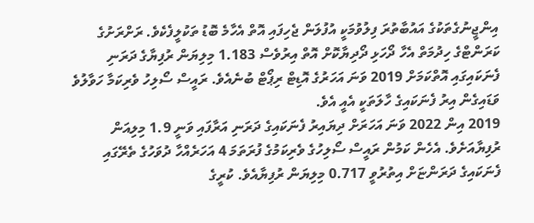އިންޖީނުގެތަކުގެ އައުބާތުރަ ފިލުވުމަކީ އުފުލަން ޖެހިފައި އޮތް އެހާމެ ބޮޑު ތަކުލީފެކެވެ. ރަށްރަށުގެ ކަރަންޓްގެ ހިދުމަތް އެހާ ދޯހަޅި ދޯދިޔާކޮށް އޮތް އިރުވެސް 1.183 މިލިޔަން ރުފިޔާގެ ދަރަނި ފެނަކައިގައި އޮތްކަމަށް 2019 ވަނަ އަހަރުގެ އޮޑިޓް ރިޕޯޓް ބުނެއެވެ. ރައީސް ސޯލިހު ވެރިކަމާ ހަވާލުވެ ވަޑައިގެން އިރު ފެނަކައިގެ ހާލަތަކީ އެއީ އެވެ.
2019 އިން 2022 ވަނަ އަހަރަށް ދިޔައިރު ފެނަކައިގެ ދަރަނި އަރާފައި ވަނީ 1.9 މިލިއަން ރުފިޔާއަށެވެ. އެހެން ކަމުން ރައީސް ސޯލިހުގެ ވެރިކަމުގެ ފުރަތަމަ 4 އަހަރެއްހާ ދުވަހުގެ ތެރޭގައި ފެނަކައިގެ ދަރަންޏަށް އިތުރުވީ 0.717 މިލިޔަން ރުފިޔާއެވެ. ކުރީގެ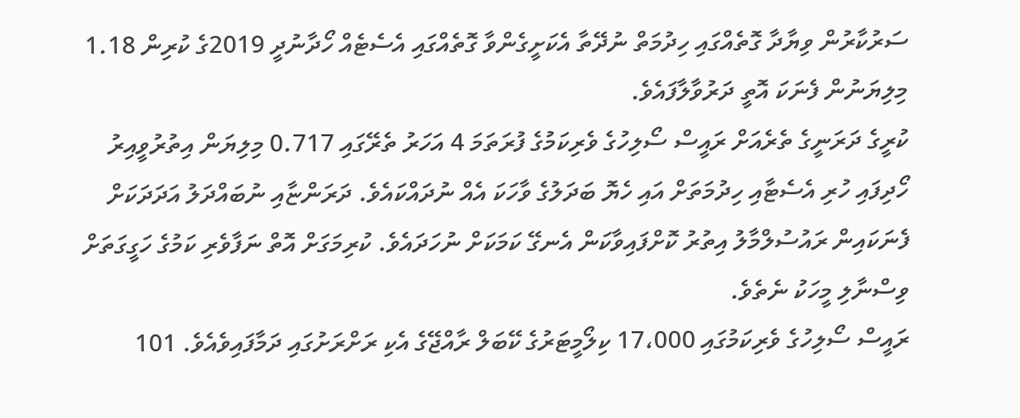ސަރުކާރުން ވިޔާދާ ގޮތެއްގައި ހިދުމަތް ނުދޭތާ އެކަށީގެންވާ ގޮތެއްގައި އެސެޓެއް ހޯދާނުދީ 2019ގެ ކުރިން 1.18 މިލިޔަނުން ފެނަކަ އޮތީ ދަރުވާލާފައެވެ.
ކުރީގެ ދަރަނީގެ ތެރެއަށް ރައީސް ސޯލިހުގެ ވެރިކަމުގެ ފުރަތަމަ 4 އަހަރު ތެރޭގައި 0.717 މިލިޔަން އިތުރުވީއިރު ހޯދިފައި ހުރި އެސެޓާއި ހިދުމަތަށް އައި ހެޔޮ ބަދަލުގެ ވާހަކަ އެއް ނުދައްކައެވެ. ދަރަންޏާއި ނުބައްދަލު އަދަދަކަށް ފެނަކައިން ރައުސުލްމާލު އިތުރު ކޮށްފައިވާކަން އެނގޭ ކަމަކަށް ނުހަދައެވެ. ކުރިމަގަށް އޮތް ނަފާވެރި ކަމުގެ ހަގީގަތަށް ވިސްނާލި މީހަކު ނެތެވެ.
ރައީސް ސޯލިހުގެ ވެރިކަމުގައި 17،000 ކިލޯމީޓަރުގެ ކޭބަލް ރާއްޖޭގެ އެކި ރަށްރަށުގައި ދަމާފައިވެއެވެ. 101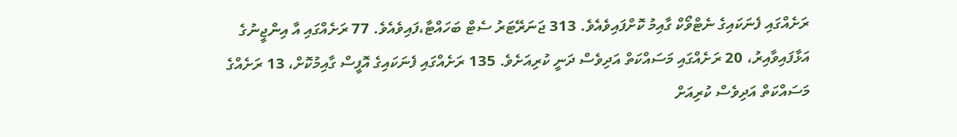ރަށެއްގައި ފެނަކައިގެ ނެޓްވޯކް ގާއިމު ކޮށްފައިވެއެވެ. 313 ޖަނަރޭޓަރު ސެޓް ބަހައްޓާ،ފައިވެއެވެ. 77 ރަށެއްގައި އާ އިންޖީނުގެ އަޅާފައިވާއިރު، 20 ރަށެއްގައި މަސައްކަތް އަދިވެސް ދަނީ ކުރިއަށެވެ. 135 ރަށެއްގައި ފެނަކައިގެ އޮފީސް ގާއިމުކޮށް، 13 ރަށެއްގެ މަސައްކަތް އަދިވެސް ކުރިއަށް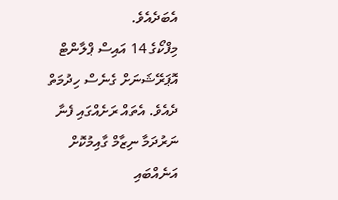އެބަދެއެވެ.
މިފްކޯގެ 14 އައިސް ޕްލާންޓް އޮޕަރޭޝަނަށް ގެނެސް ހިދުމަތް ދެއެވެ. އެތައް ރަށެއްގައި ފެނާ ނަރުދަމާ ނިޒާމް ގާއިމުކޮށް އަނެއްބައި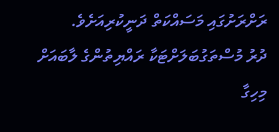ރަށްރަށުގައި މަސައްކަތް ދަނީކުރިއަށެވެ.
ދުރު މުސްތަގުބަލަށްޓަކާ ރައްޔިތުންގެ ލާބައަށް މިހިގާ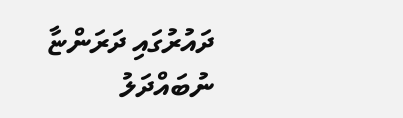ދައުރުގައި ދަރަންޏާ ނުބައްދަލު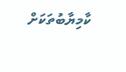ކާމިޔާބުތަކަށް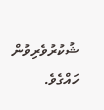ޝުކުރުވެރިވުން ހައްގެވެ.